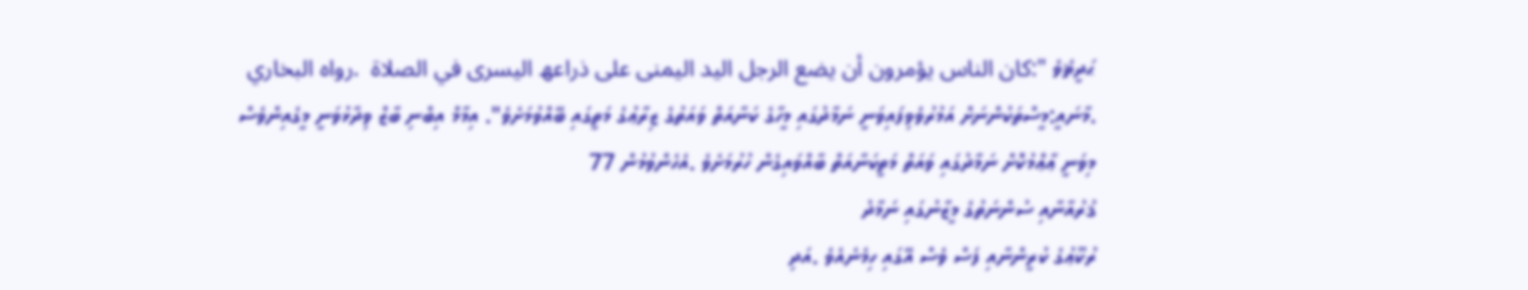ޙަދީޘެވެ ":كان الناس یؤمرون أن یضع الرجل الید الیمنى على ذراعھ الیسرى في الصلاة  .رواه البخاري  .މާނައީ:މީސްތަކުންނަށް އަމުރުވެވިފައިވަނީ ނަމާދުގައި މީހާގެ ކަނާއަތް ވައަތުގެ ޒިރާޢުގެ މަތީގައި ބޭއްވުމަށެވެ". އިމާމް އިބްނި ބާޒް ވިދާޅުވަނީ މީގެއިންވެސް މިވަނީ ޢާޢްމުކޮށް ނަމާދުގައި ވައަތް މަތީކަނާއަތް ބާއްވައިގެން ހުރުމަށެވެ .އެހެންވުމުން 77
ޤުރުއާނާއި ސުންނަތުގެ މީޒާނުގައި ނަމާދު
ރުކޫޢުގެ ކުރީންނާއި ފަސް ވެސް އޭގައި ހިމެނެއެވެ .އަދި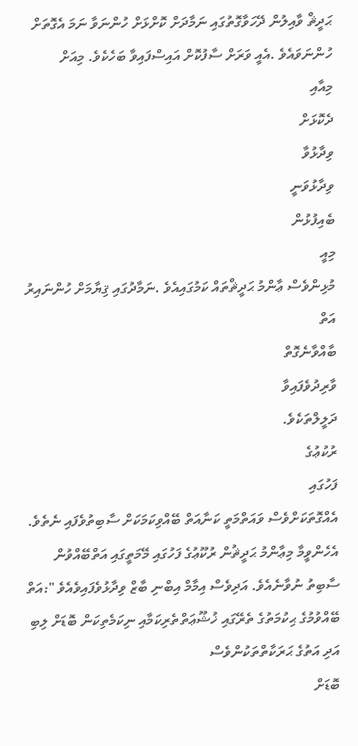ޙަދީޘް ވާއިލުން ދޭހަވާގޮތުގައި ނަމާދަށް ކޮށްޅަށް ހުންނަވާ ނަމަ އެގޮތަށް ހުންނަވައެވެ .އެއީ ވަރަށް ސާފުކޮށް އައިސްފައިވާ ބަހެކެވެ. މިއަށް
މިއާއި
ދެކޮޅަށް
ވިދާޅުވާ
ވިދާޅުވަނީ
ބެއިފުޅުން
މިއީ
މުޅިންވެސް ޢާންމު ޙަދީޘްތައް ކަމުގައިއެވެ .ނަމާދުގައި ޤިޔާމަށް ހުންނައިރު އަތް
ބާއްވާނެގޮތް
ވާރިދުވެފައިވާ
ދަލީލްތަކެވެ.
ރުކުޢުގެ
ފަހުގައި
އެއްގޮތަކަށްވެސް ވައަތްމަތީ ކަނާއަތް ބޭއްވިކަމަކަށް ސާބިތުވެފައި ނެތެވެ. އެހެންވީމާ މިޢާންމު ޙަދީޘުން ރުކޫޢުގެ ފަހުގައި މޭމަތީގައި އަތްބޭއްވުން ސާބިތު ނުވާނެއެވެ. އަދިވެސް އިމާމް އިބްނި ބާޒް ވިދާޅުވެފައިވެއެވެ ":އަތް ބޭއްވުމުގެ ޙިކުމަތުގެ ތެރޭގައި ޚުޝޫޢަތްތެރިކަމާއި ނިކަމެތިކަން ބޮޑަށް ލިބި އަދި އަތުގެ ޙަރަކާތްތަކުންވެސް
ބޮޑަށް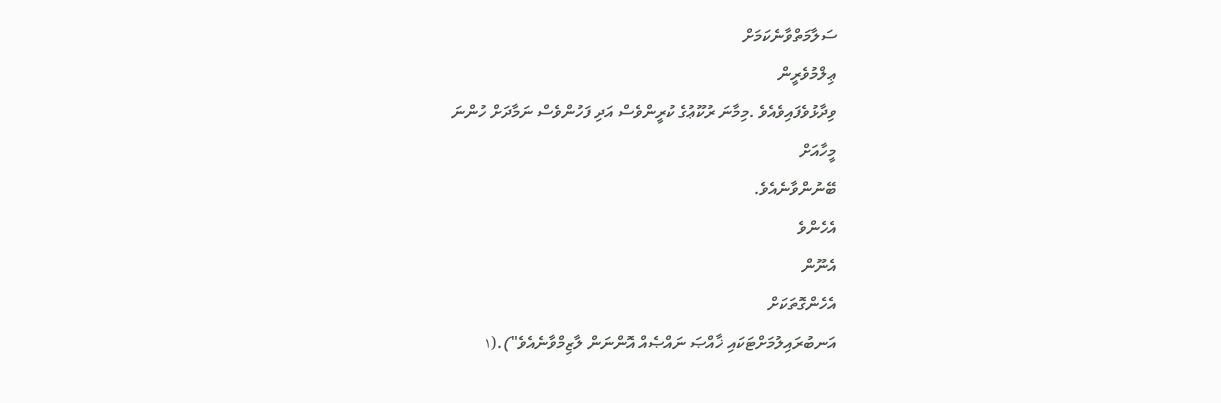ސަލާމަތްވާނެކަމަށް
ޢިލްމުވެރީން
ވިދާޅުވެފައިވެއެވެ .މިމާނަ ރުކޫޢުގެ ކުރީންވެސް އަދި ފަހުންވެސް ނަމާދަށް ހުންނަ
މީހާއަށް
ބޭނުންވާނެއެވެ.
އެހެންވެ
އެނޫން
އެހެންގޮތަކަށް
އަނބުރައިލުމަށްޓަކައި ޚާއްޞަ ނައްޞެއް އޮންނަން ލާޒިމްވާނެއެވެ").(١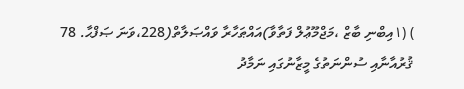) (١އިބްނި ބާޒް ،މަޖްމޫޢުލް ފަތާވާ)އައްޠަހާރާ ވައްޞަލާތް(228،ވަނަ ޞަފްޙާ. 78
ޤުރުއާނާއި ސުންނަތުގެ މީޒާނުގައި ނަމާދު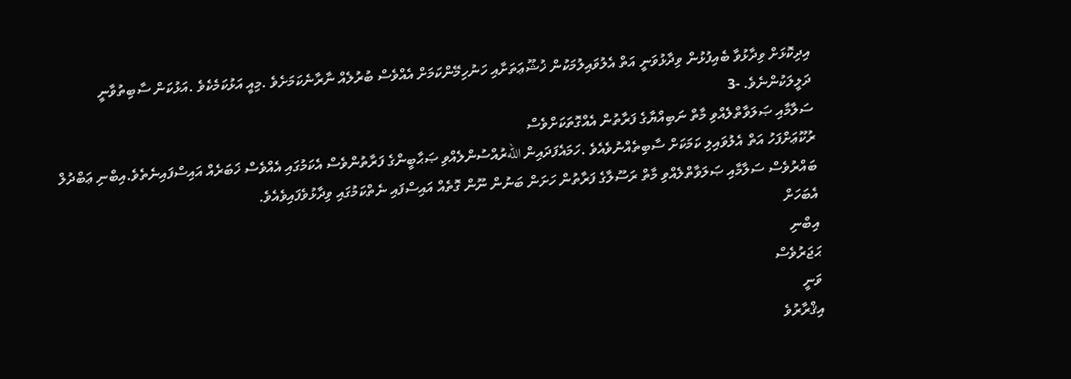އިދިކޮޅަށް ވިދާޅުވާ ބެއިފުޅުން ވިދާޅުވަނީ އަތް އެލުވައިލުމަކުން ޚުޝޫޢަތަށާއި ހަނުހިމޭންކަމަށް އެއްވެސް ބުރުލެއް ނާރާނެކަމަށެވެ .މިއީ އަޅުކަމެކެވެ .އަޅުކަން ސާބިތުވާނީ ދަލީލަކުންނެވެ. -3
ސަލާމާއި ޞަލަވާތްލެއްވި މާތް ނަބިއްޔާގެ ފަރާތުން އެއްގޮތަކަށްވެސް
ރުކޫޢަށްފަހު އަތް އެލުވައިލި ކަމަކަށް ސާބިތެއްނުވެއެވެ .ހަމައެފަދައިން اللهރުއްސުންލެއްވި ޞަޙާބީންގެ ފަރާތުންވެސް އެކަމުގައި އެއްވެސް ޚަބަރެއް އައިސްފައިނެތެވެ.އިބްނި ޢަބްދުލް ބައްރުވެސް ސަލާމާއި ޞަލަވާތްލެއްވި މާތް ރަސޫލާގެ ފަރާތުން ހަށަން ބަނުން ނޫން ގޮތެއް އައިސްފައި ނެތްކަމުގައި ވިދާޅުވެފައިވެއެވެ.
އެބަހަށް
އިބްނި
ޙަޖަރުވެސް
ވަނީ
އިޤްރާރުވެ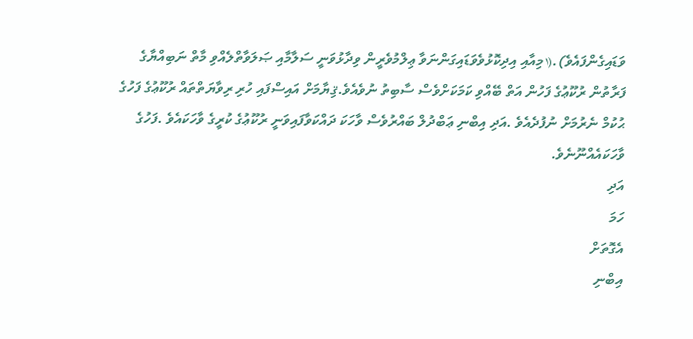ވަޑައިގެންފައެވެ).(١ މިއާއި އިދިކޮޅުވެވަޑައިގަންނަވާ ޢިލްމުވެރީން ވިދާޅުވަނީ ސަލާމާއި ޞަލަވާތްލެއްވި މާތް ނަބިއްޔާގެ ފަރާތުން ރުކޫޢުގެ ފަހުން އަތް ބޭއްވި ކަމަކަށްވެސް ސާބިތު ނުވެއެވެ.ޤިޔާމަށް އައިސްފައި ހުރި ރިވާޔަތްތައް ރުކޫޢުގެ ފަހުގެ ޙުކުމް ނެރުމަށް ނުފުދެއެވެ .އަދި އިބްނި ޢަބްދުލް ބައްރުވެސް ވާހަކަ ދައްކަވާފައިވަނީ ރުކޫޢުގެ ކުރީގެ ވާހަކައެވެ .ފަހުގެ ވާހަކައެއްނޫނެވެ.
އަދި
ހަމަ
އެގޮތަށް
އިބްނި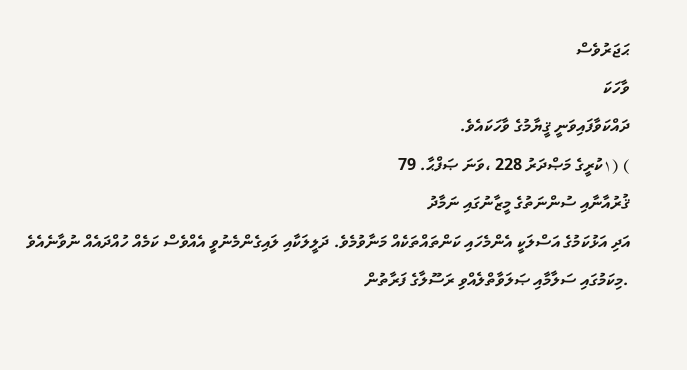ޙަޖަރުވެސް
ވާހަކަ
ދައްކަވާފައިވަނީ ޤީޔާމުގެ ވާހަކައެވެ.
) (١ކުރީގެ މަޞްދަރު 228 ،ވަނަ ޞަފްޙާ. 79
ޤުރުއާނާއި ސުންނަތުގެ މީޒާނުގައި ނަމާދު
އަދި އަޅުކަމުގެ އަސްލަކީ އެންމެހައި ކަންތައްތަކެއް މަނާވުމެވެ. ދަލީލަކާއި ލައިގެންމެނުވީ އެއްވެސް ކަމެއް ހުއްދައެއް ނުވާނެއެވެ .މިކަމުގައި ސަލާމާއި ޞަލަވާތްލެއްވި ރަސޫލާގެ ފަރާތުން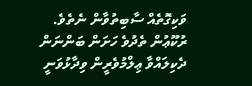ވަކިގޮތެއް ސާބިތުވާން ނެތެވެ. ރުކޫޢުން ތެދުވެ ހަށަން ބަންނަން ދެކިލައްވާ ޢިލްމުވެރީން ވިދާޅުވަނީ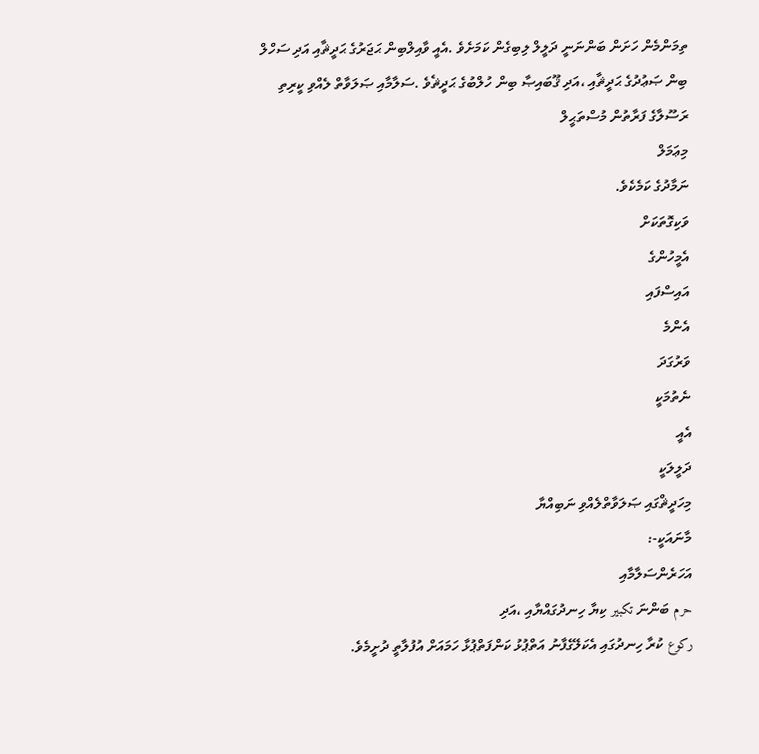ތިމަންމެން ހަށަން ބަންނަނީ ދަލީލް ލިބިގެން ކަމަށެވެ .އެއީ ވާއިލްބިން ޙަޖަރުގެ ޙަދީޘާއި އަދި ސަހްލް ބިން ޞަޢުދުގެ ޙަދީޘާއި ،އަދި ޤޫބައިޞާ ބިން ހުލްބުގެ ޙަދީޘެވެ .ސަލާމާއި ޞަލަވާތް ލެއްވި ކީރިތި ރަސޫލާގެ ފަރާތުން މުސްތަޙީލް
މިޢަމަލް
ނަމާދުގެ ކަމެކެވެ.
ވަކިގޮތަކަށް
އެމީހުންގެ
އައިސްފައި
އެންމެ
ވަރުގަދަ
ނެތުމަކީ
އެއީ
ދަލީލަކީ
މިހަދީޘްގައި ޞަލަވާތްލެއްވި ނަބިއްޔާ
މާނައަކީ-:
އަހަރެންސަލާމާއި
حرم ބަންނަ تكبیر ކިޔާ ހިނދުގައްޔާއި ،އަދި
ركوع ކުރާ ހިނދުގައި އެކަލޭގެފާނު އަތްޕުޅު ކަންފަތްޕުޅާ ހަމައަށް އުފުލާތީ ދުށީމެވެ.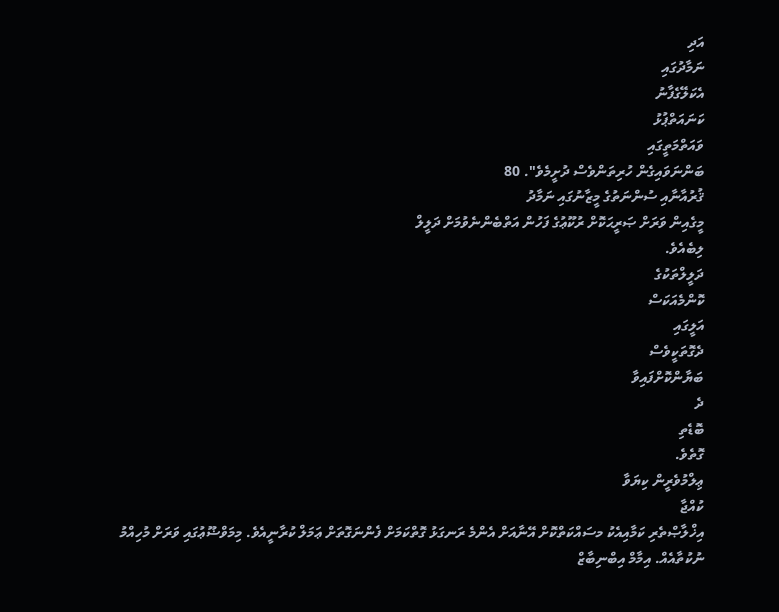އަދި
ނަމާދުގައި
އެކަލޭގެފާނު
ކަނައަތްޕުޅު
ވައަތްމަތީގައި
ބަންނަވައިގެން ހުރިތަންވެސް ދުށީމެވެ". 80
ޤުރުއާނާއި ސުންނަތުގެ މީޒާނުގައި ނަމާދު
މީގެއިން ވަރަށް ޞަރީޙަކޮށް ރުކޫޢުގެ ފަހުން އަތްބެންނެވުމަށް ދަލީލް
ލިބެއެވެ.
ދަލީލްތަކުގެ
ކޮންމެއަކަސް
އަލީގައި
ދެގޮތަކީވެސް
ބަޔާންކޮށްފައިވާ
ދެ
ބޮޑެތި
ގޮތެވެ.
ޢިލްމުވެރީން ކިޔަވާ
ކުއްޖާ
އިޚްލާޞްތެރި ކަމާއިއެކު މސައްކަތްކޮށް އޭނާއަށް އެންމެ ރަނގަޅު ގޮތްކަމަށް ފެންނަގޮތަށް ޢަމަލް ކުރާނީއެވެ. މިމަވްޟޫޢުގައި ވަރަށް މުހިއްމު ނުކުތާއެއް. އިމާމް އިބްނިބާޒް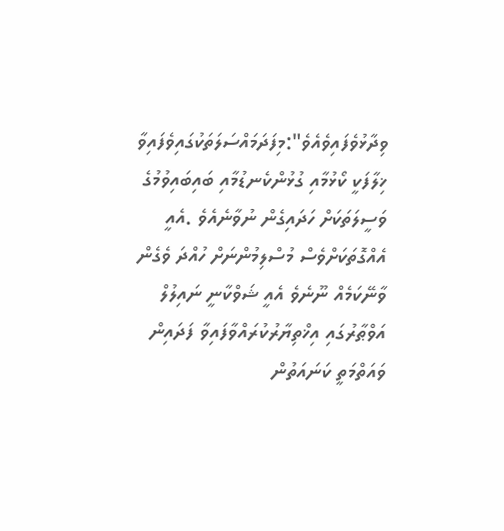ވިދާޅުވެފައިވެއެވެ":މިފަދަމައްސަލަތަކުގައިވެފައިވާ ޚިލާފަކީ ކޯޅުމާއި ގުޅުންކެނޑުމާއި ބައިބައިވުމުގެ ވަސީލަތަކަށް ހަދައިގެން ނުވާނެއެވެ .އެއީ އެއްގޮތަކަށްވެސް މުސްލިމުންނަށް ހުއްދަ ވެގެން ވާނޭކަމެއް ނޫނެވެ އެއީ ޝަވްކާނީ ނައިލުލް އަވްޠާރުގައި އިޚްތިޔާރުކުރައްވާފައިވާ ފަދައިން ވައަތްމަތީ ކަނައަތުން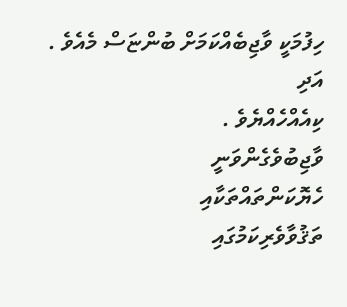ހިފުމަކީ ވާޖިބެއްކަމަށް ބުންޏަސް މެއެވެ .
އަދި
ކިއެއްހެއްޔެވެ .
ވާޖިބުވެގެންވަނީ
ހެޔޮކަންތައްތަކާއި
ތަޤުވާވެރިކަމުގައި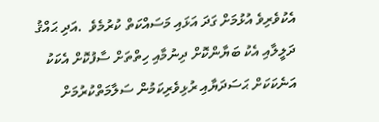އެކުވެރިވެ އުޅުމަށް ގަދަ އަޅައި މަސައްކަތް ކުރުމެވެ  .އަދި ޙައްޤު ދަލީލާއި އެކު ބަޔާންކޮށް ދިނުމާއި ހިތްތަށް ސާފުކޮށް އެކަކު އަނެކަކަށް ޙަސަދަޔާއި ރުޅިވެރިކަމުން ސަލާމަތްކުރުމަށް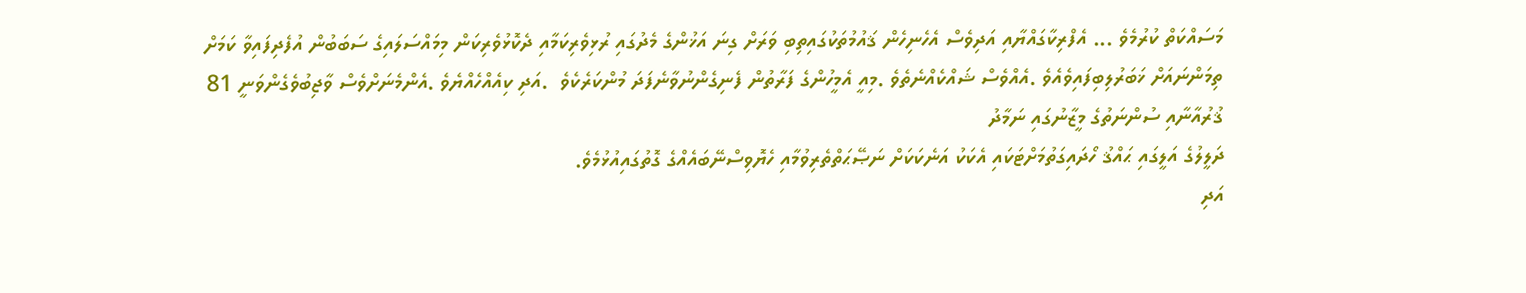މަސައްކަތް ކުރުމެވެ ... އެފްރިކާގައްޔާއި އަދިވެސް އެހެނިހެން ޤައުމުތަކުގައިތިބި ވަރަށް ގިނަ އަޚުންގެ މެދުގައި ރުޅިވެރިކަމާއި ދެކޮޅުވެރިކަން މިމައްސަލައިގެ ސަބަބުން އުފެދިފައިވާ ކަމަށް ތިމަންނައަށް ޚަބަރުލިބިފައިވެއެވެ .އެއްވެސް ޝައްކެއްނެތެވެ .މިއީ އެމީހުންގެ ފަރާތުން ފެނިގެންނުވާނެފަދަ މުންކަރެކެވެ  .އަދި ކިއެއްހެއްޔެވެ .އެންމެނަށްވެސް ވާޖިބުވެގެންވަނީ 81
ޤުރުއާނާއި ސުންނަތުގެ މީޒާނުގައި ނަމާދު
ދަލީލުގެ އަލީގައި ޙައްޤު ހޯދައިގަތުމަށްޓަކައި އެކަކު އަނެކަކަށް ނަޞޭޙަތްތެރިވުމާއި ހެޔޮވިސްނޭބައެއްގެ ގޮތުގައިއުޅުމެވެ.
އަދި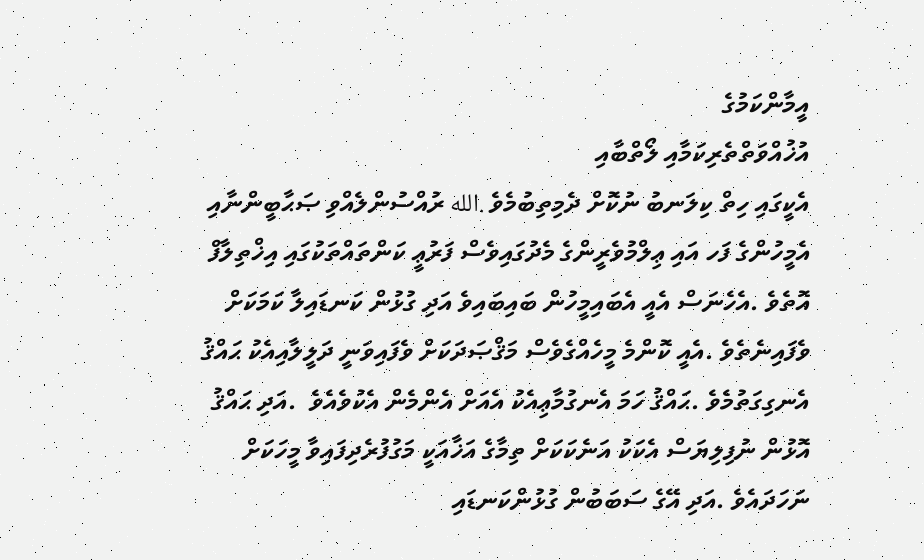އީމާންކަމުގެ
އުޚުއްވަތްތެރިކަމާއި ލޯތްބާއި
އެކީގައި ހިތް ކިލަނބު ނުކޮށް ދެމިތިބުމެވެ .الله ރުއްސުންލެއްވި ޞަޙާބީންނާއި އެމީހުންގެ ފަހ އައި ޢިލްމުވެރީންގެ މެދުގައިވެސް ފަރުޢީ ކަންތައްތަކުގައި އިޚްތިލާފް އޮތެވެ .އެހެނަސް އެއީ އެބައިމީހުން ބައިބައިވެ އަދި ގުޅުން ކަނޑައިލާ ކަމަކަށް ވެފައިނެތެވެ .އެއީ ކޮންމެ މީހެއްގެވެސް މަޤްޞަދަކަށް ވެފައިވަނީ ދަލީލާއިއެކު ޙައްޤު އެނގިގަތުމެވެ .ޙައްޤު ހަމަ އެނގުމާޢިއެކު އެއަށް އެންމެން އެކުވެއެވެ  .އަދި ޙައްޤު އޮޅުން ނުފިލިޔަސް އެކަކު އަނެކަކަށް ތިމާގެ އަޚާއަކީ މަގުފުރެދިފައިވާ މީހަކަށް ނަހަދައެވެ .އަދި އޭގެ ސަބަބުން ގުޅުންކަނޑައި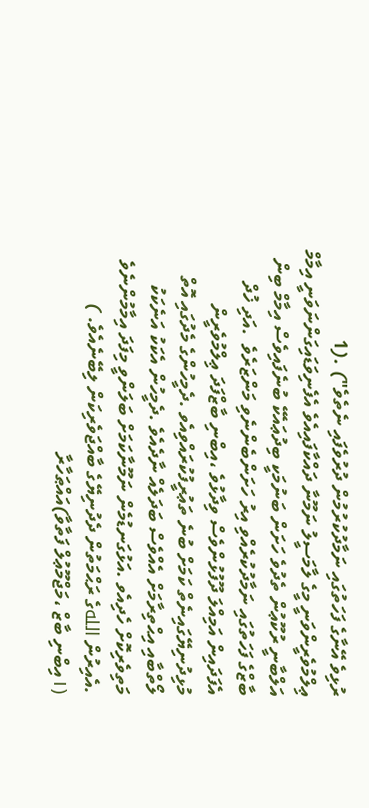ރުޅިވެ އޭނާގެ ފަހަތުގައި ނަމާދުކުރުމުން ދުރުވެފައި ނެތެވެ") .(1 ޢިލްމުވެރީންވަނީ މީގެ ލާމަސީލު ނަމޫނާ ދައްކާފައިއެވެ އެފެނިވަޑައިގަންނަވަނީ އިމާމް އަލްބާނީ ރުކޫޢުން ތެދުވެ ހަށަން ބަނުމަކީ ބިދުޢައެކޭ ބުނެފައިވެސް އިމާމް ބިން ބާޒްގެ ފަހަތުގައި ނަމާދުކުރެއްވި އިރު ހަށަންބެންނެވި މަންޒަރެވެ  .އަދި ޚުދް އެފަދައިން އަމިއްލަ ދޫފުޅުންވެސް ވިދާޅުވެ ،އިބްނި ބާޒްފަދަ ޢިލްމުވެރީން މުޅިދުނިޔޭގައިނެތް ކަމަށް ބުނެ ތަޢުރީފުކުރައްވިއެވ .ދެމީހުންގެ މެދުގައި އޮތް ލޯތްބާއި އިޙްތިރާމަށް އެއްވެސް ބަދަލެއް ނާދެއެވެ .ދެމީހުން އެކަކު އަނެކަކު މަތިވެރިކޮށް ހެދިއެވ .އަޅުގަނޑުމެން ނަމޫނާކަމަށް ބަލަންވީ މިފަދަ އިމާމުންނެވެ  .އެއިރުން اللهގެ ރަޙްމަތުން ދެދުނިޔޭގެ ބާއްޖަވެރިކަން ލިބޭނެއެވެ. ) (١އިބްނި ބާޒް ،މަޖްމޫޢުލް ފަތާވާ)އައްޠަހާރާ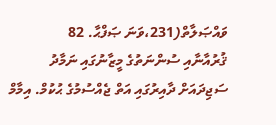ވައްޞަލާތް(231،ވަނަ ޞަފްޙާ. 82
ޤުރުއާނާއި ސުންނަތުގެ މީޒާނުގައި ނަމާދު
ސަޖިދައަށް ދާއިރުގައި އަތް ޖެއްސުމުގެ ޙުކުމް. އިމާމް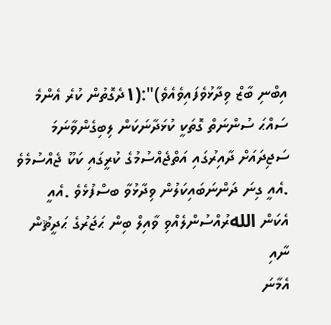އިބްނި ބާޒް ވިދާޅުވެފައިވެއެވެ)":(١ދެގޮތުން ކުރެ އެންމެ ސައްޙަ ސުންނަތް ގޮތަކީ ކުޅަދާނަކަން ލިބިގެންވާނަމަ ސަޖިދައަށް ދާއިރުގައި އަތްޖެއްސުމުގެ ކުރީގައި ކަކޫ ޖެއްސުމެވެ .އެއީ ގިނަ ދަންނަބައިކަލުން ވިދާޅުވާ ބސްފުޅެވެ .އެއީ އެކަން اللهރުއްސުންލެއްވި ވާއިލް ބިން ޙަޖަރުގެ ޙަދީޘުން
ނާއި
އެމާނަ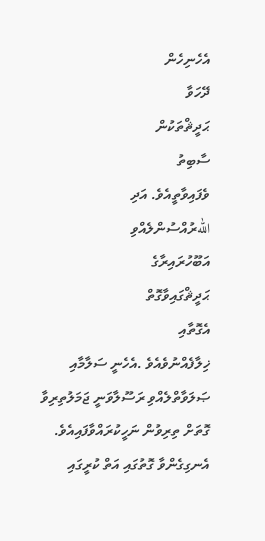އެހެނިހެން
ދޭހަވާ
ޙަދީޘްތަކުން
ސާބިތު
ވެފައިވާތީއެވެ. އަދި
اللهރުއްސުންލެއްވި
އަބޫހުރައިރާގެ
ޙަދީޘްގައިވާގޮތް
އެގޮތާއި
ޚިލާފެއްނުވެއެވެ .އެހެނީ ސަލާމާއި ޞަލަވާތްލެއްވި ރަސޫލާވަނީ ޖަމަލުތިރިވާ ގޮތަށް ތިރިވުން ނަހީކުރައްވާފައިއެވެ. އެނގިގެންވާ ގޮތުގައި އަތް ކުރީގައި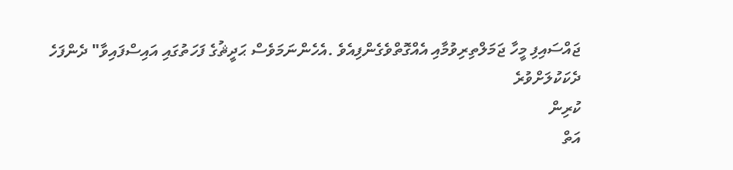ޖައްސައިފި މީހާ ޖަމަލްތިރިވުމާއި އެއްގޮތްވެގެންފިއެވެ .އެހެންނަމަވެސް ޙަދީޘުގެ ފަހަތުގައި އައިސްފައިވާ" ދެންފަހެ
ދެކަކުލަށްވުރެ
ކުރިން
އަތް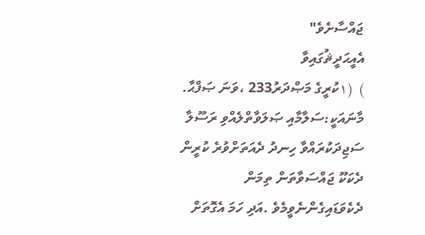ޖައްސާށެވެ"
އެއީޙަދީޘުގައިވާ
) (١ކުރީގެ މަޞްދަރު233 ،ވަނަ ޞަފްޙާ.
މާނައަކީ:ސަލާމާއި ޞަލަވާތްލެއްވި ރަސޫލާ ސަޖިދަކުރައްވާ ހިނދު ދެއަތަށްވުރެ ކުރީން ދެކަކޫ ޖައްސަވާތަން ތިމަން ދެކެވަޑައިގެންނެވީމެވެ .އަދި ހަމަ އެގޮތަށް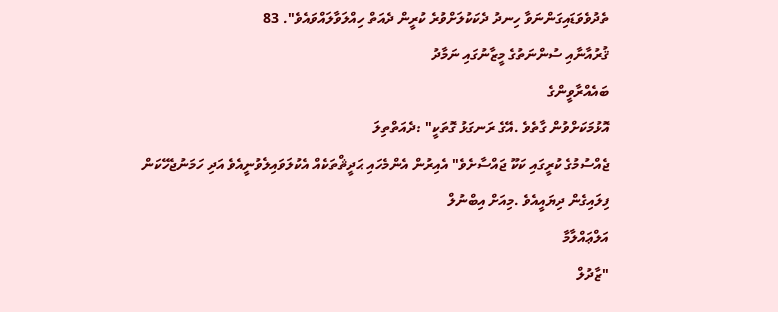ތެދުވެވަޑައިގަންނަވާ ހިނދު ދެކަކުލަށްވުރެ ކުރީން ދެއަތް ހިއްލަވާލައްވައެވެ". 83
ޤުރުއާނާއި ސުންނަތުގެ މީޒާނުގައި ނަމާދު
ބައެއްރާވީންގެ
އޮޅުމަކަށްވުން ގާތެވެ .އޭގެ ރަނގަޅު ގޮތަކީ" :ދެއަތްތިލަ
ޖެއްސުމުގެ ކުރީގައި ކަކޫ ޖައްސާށެވެ" އެއިރުން އެންމެހައި ޙަދީޘްތަކެއް އެކުލަވައިލެވުނީއެވެ އަދި ހަމަނުޖެހޭކަން ފިލައިގެން ދިޔައީއެވެ .މިއަށް އިބްނުލް
އަލްޢައްލާމާ
"ޒާދުލް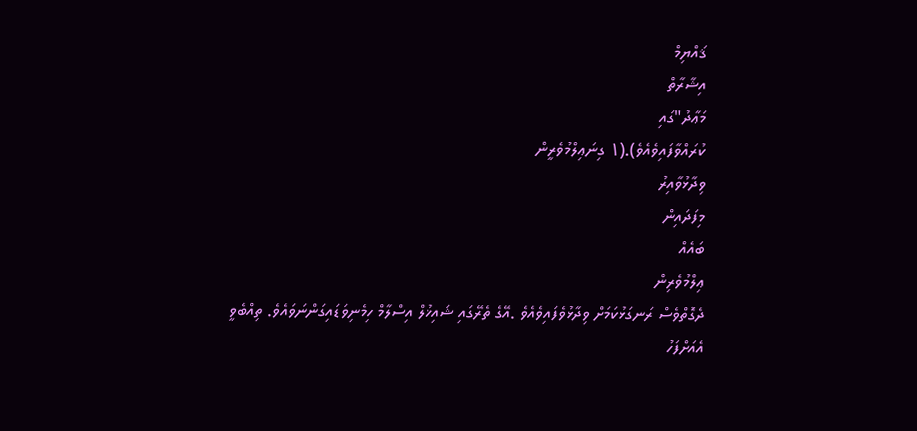ޤައްޔިމް
އިޝާރާތް
މަޢާދު"ގައި
ކުރައްވާފައިވެއެވެ).(١ ގިނަޢިލްމުވެރީން
ވިދާޅުވާއިރު
މިފަދައިން
ބައެއް
ޢިލްމުވެރިން
ދެގޮތްވެސް ރަނގަޅުކަމަށް ވިދާޅުވެފައިވެއެވެ .އޭގެ ތެރޭގައި ޝައިޚުލް އިސްލާމް ހިމެނިވަޑައިގަންނަވައެވެ. ތިއްބެވީ
އެއަށްފަހު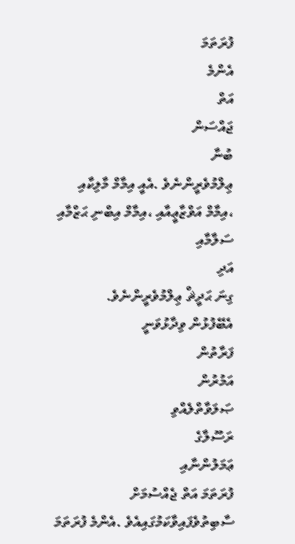ފުރަތަމަ
އެންމެ
އަތް
ޖައްސަން
ބުނާ
ޢިލްމުވެރީންނެވެ .އެއީ އިމާމް މާލިކާއި ،އިމާމް އަވްޒާޢީއާއި ،އިމާމް އިބްނި ޙަޒްމާއި ސަލާމާއި
އަދި
ގިނަ ޙަދީޘް ޢިލްމުވެރީންނެވެ.
އެބޭފުޅުން ވިދާޅުވަނީ
ފަރާތުން
އަމުރުން
ޞަލަވާތްލެއްވި
ރަސޫލާގެ
ޢަމަލުންނާއި
ފުރަތަމަ އަތް ޖެއްސުމަށް ސާބިތުވެފައިވާކަމުގައިއެވެ .އެންމެ ފުރަތަމަ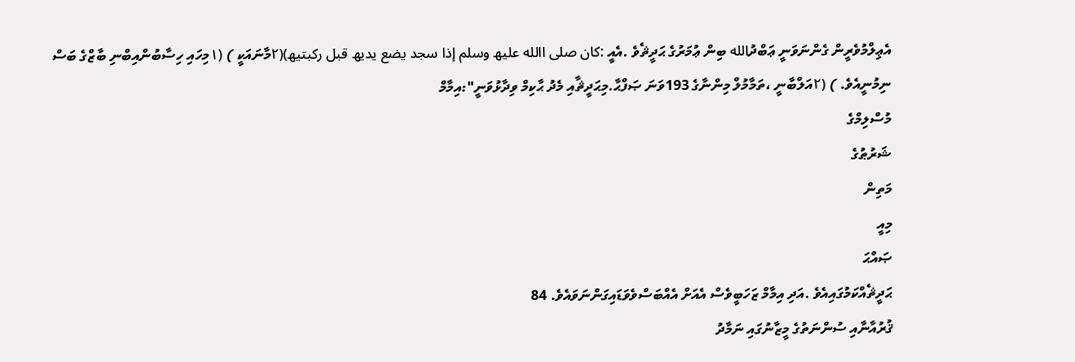އެޢިލްމުވެރީން ގެންނަވަނީ ޢަބްދުالله ބިން ޢުމަރުގެ ޙަދީޘެވެ .އެއީ :كان صلى االله علیھ وسلم إذا سجد یضع یدیھ قبل ركبتیھ)(٢މާނައަކީ ) (١މިހައި ހިސާބުންއިބްނި ބާޒްގެ ބަސް ނިމުނީއެވެ. ) (٢އަލްބާނީ ،ތަމާމުލް މިންނާގެ 193ވަނަ ޞަފްޙާ.މިޙަދީޘާއި މެދު ޙާކިމް ވިދާޅުވަނީ":އިމާމް
މުސްލިމްގެ
ޝަރުޠުގެ
މަތިން
މިއީ
ޞައްޙަ
ޙަދީޘެއްކަމުގައިއެވެ .އަދި އިމާމް ޒަހަބީވެސް އެއަށް އެއްބަސްވެވަޑައިގަންނަވައެވެ. 84
ޤުރުއާނާއި ސުންނަތުގެ މީޒާނުގައި ނަމާދު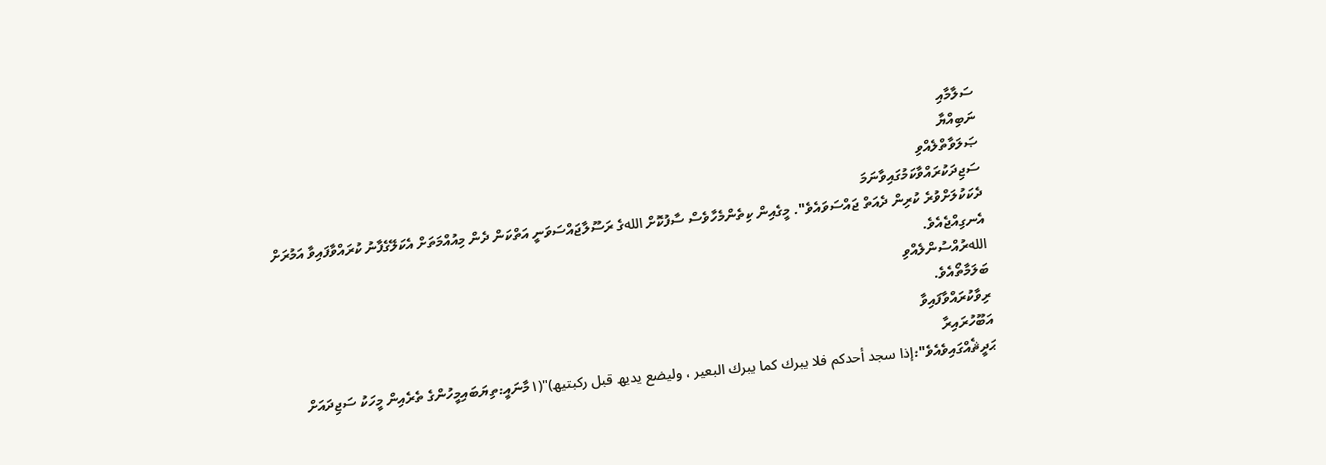ސަލާމާއި
ނަބިއްޔާ
ޞަލަވާތްލެއްވި
ސަޖިދަކުރައްވާކަމުގައިވާނަމަ
ދެކަކުލަށްވުރެ ކުރިން ދެއަތް ޖައްސަވައެވެ". މީގެއިން ކިތެންމެހާވެސް ސާފުކޮށް اللهގެ ރަސޫލާޖައްސަވަނީ އަތްކަން ދެން މިއުއްމަތަށް އެކަލޭގެފާނު ކުރައްވާފައިވާ އަމުރަށް
އެނގިއްޖެއެވެ.
اللهރުއްސުންލެއްވި
ބަލަމާތޯއެވެ.
ރިވާކުރައްވާފައިވާ
އަބޫހުރައިރާ
ޙަދީޘެއްގައިވެއެވެ":إذا سجد أحدكم فلا یبرك كما یبرك البعیر ، ولیضع یدیھ قبل ركبتیھ)"(١މާނައީ:ތިޔަބައިމީހުންގެ ތެރެއިން މީހަކު ސަޖިދައަށް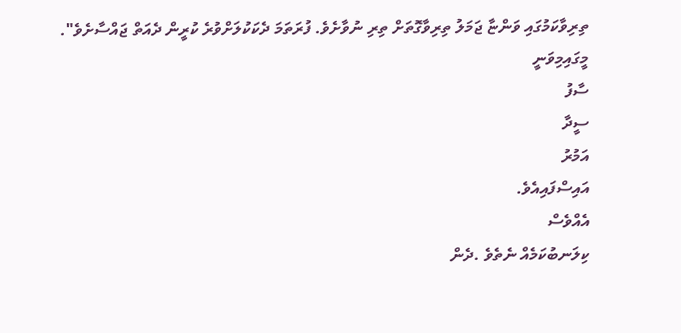ތިރިވާކަމުގައި ވަންޏާ ޖަމަލު ތިރިވާގޮތަށް ތިރި ނުވާށެވެ. ފުރަތަމަ ދެކަކުލަށްވުރެ ކުރީން ދެއަތް ޖައްސާށެވެ". މީގައިމިވަނީ
ސާފު
ސީދާ
އަމުރު
އައިސްފައިއެވެ.
އެއްވެސް
ކިލަނބުކަމެއް ނެތެވެ .ދެން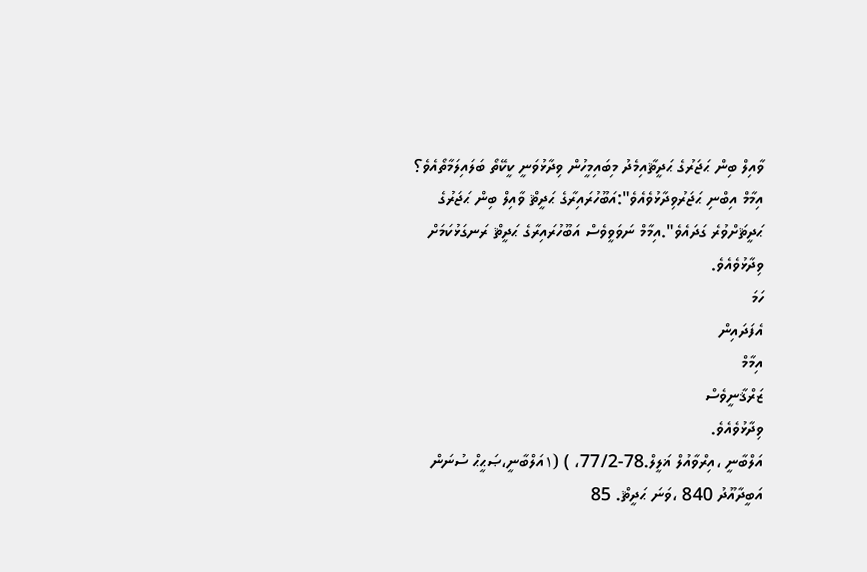ވާއިލް ބިން ޙަޖަރުގެ ޙަދީޘާއިމެދު މިބައިމީހުން ވިދާޅުވަނީ ކީކޭތޯ ބަލައިލަމާތޯއެވެ؟ އިމާމް އިބްނި ޙަޖަރުވިދާޅުވެއެވެ":އަބޫހުރައިރާގެ ޙަދީޘް ވާއިލް ބިން ޙަޖަރުގެ ޙަދީޘަށްވުރެ ގަދައެވެ".އިމާމް ނަވަވީވެސް އަބޫހުރައިރާގެ ޙަދީޘް ރަނގަޅުކަމަށް
ވިދާޅުވެއެވެ.
ހަމަ
އެފަދައިން
އިމާމް
ޒަރްޤާނީވެސް
ވިދާޅުވެއެވެ.
އަލްބާނީ ،އިރްވާއުލް ޣަލީލް.78-77/2، ) (١އަލްބާނީ،ޞަޙީޙް ސުނަން އަބީދާއޫދު 840 ،ވަނަ ޙަދީޘް. 85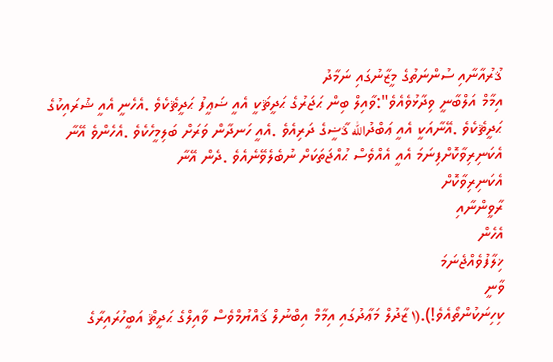ޤުރުއާނާއި ސުންނަތުގެ މީޒާނުގައި ނަމާދު
އިމާމް އަލްބާނީ ވިދާޅުވެއެވެ":ވާއިލް ބިން ޙަޖަރުގެ ޙަދީޘަކީ އެއީ ޟަޢީފު ޙަދީޘެކެވެ .އެހެނީ އެއީ ޝުރައިކުގެ ޙަދީޘެކެވެ .އޭނާއަކީ އެއީ ޢަބްދުالله ޤާޟީގެ ދަރިއެވެ .އެއީ ހަނދާން ވަރަށް ބަލިމީހެކެވެ .އެހެންވެ އޭނާ އެކަނިރިވާކޮށްފިނަމަ އެއީ އެއްވެސް ޙުއްޖަތަކަށް ނުބެލެވޭނެއެވެ .ދެން އޭނާ
އެކަނިރިވާކޮށް
ރާވީންނާއި
އެހެން
ޚިލާފުވެއްޖެނަމަ
ވާނީ
ކިހިނަކުންތޯއެވެ!).(١ ޒާދުލް މަޢާދުގައި އިމާމް އިބްނުލް ޤައްޔުމްވެސް ވާއިލްގެ ޙަދީޘް އަބީހުރައިރާގެ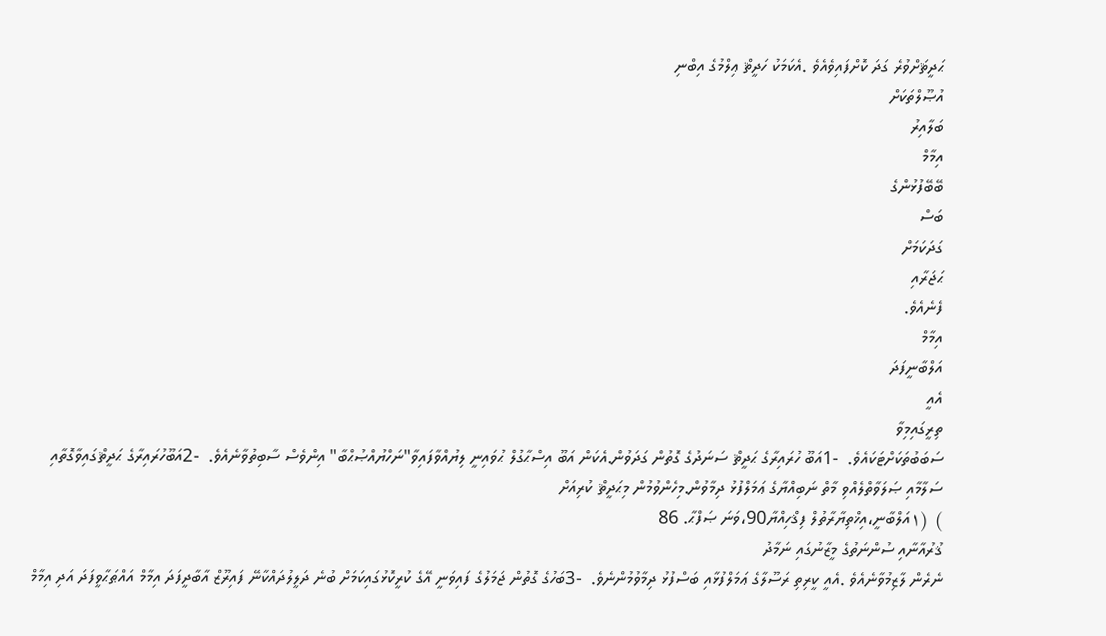ޙަދީޘަށްވުރެ ގަދަ ކޮށްފައިވެއެވެ .އެކަމަކު ހަދީޘް ޢިލްމުގެ އިބްނި
އުޞޫލްތަކަށް
ބަލާއިރު
އިމާމް
ބޭބޭފުޅުންގެ
ބަސް
ގަދަކަމަށް
ޙަޖަރާއި
ފެނެއެވެ.
އިމާމް
އަލްބާނީފަދަ
އެއީ
ތިރީގައިމިވާ
ސަބަބުތަކަށްޓަކައެވެ.  -1އަބޫ ހުރައިރާގެ ޙަދީޘް ސަނަދުގެ ގޮތުން ގަދަވުން.އެކަން އަބޫ އިސްޙާގުލް ޙުވައިނީ ލިޔުއްވާފައިވާ"ނަހްޔުއްޞުޙްބާ" އިންވެސް ސާބިތުވާނެއެވެ.  -2އަބޫހުރައިރާގެ ޙަދީޘްގައިވާގޮތާއި ސަލާމާއި ޞަލަވާތްލެއްވި މާތް ނަބިއްޔާގެ ޢަމަލްފުޅު ދިމާވުން.މިހެންވުމުން މިޙަދީޘް ކުރިއަށް
) (١އަލްބާނީ،އިޚްތިޔާރާތުލް ފިޤްހިއްޔާ90،ވަނަ ޞަފްޙާ. 86
ޤުރުއާނާއި ސުންނަތުގެ މީޒާނުގައި ނަމާދު
ނެރެން ލާޒިމުވާނެއެވެ .އެއީ ކީރިތި ރަސޫލާގެ ޢަމަލްފުޅާއި ބަސްފުޅު ދިމާވުމުންނެވެ.  -3ބަހުގެ ގޮތުން ޖަމަލުގެ ފައިވަނީ އޭގެ ކުރީކޮޅުގައިކަމަށް ބުނެ ދަލީލުދައްކާނޭ ފައިރޫޒް އާބާދީފަދަ އިމާމް އައްޠަޙާވީފަދަ އަދި އިމާމް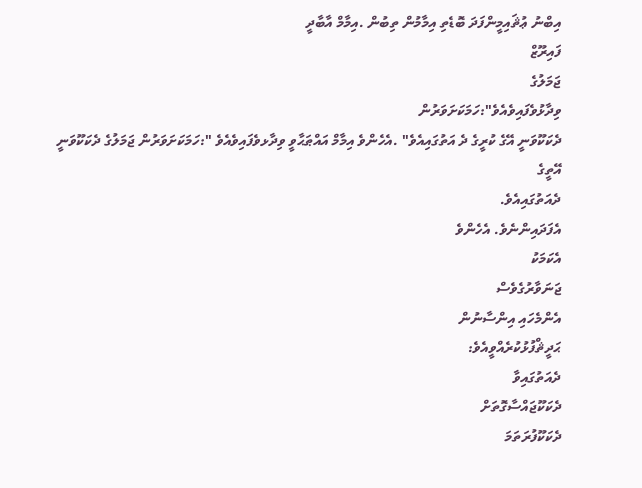އިބްނު ޢުޘައިމީންފަދަ ބޮޑެތި އިމާމުން ތިބުން .އިމާމް އާބާދީ
ފައިރޫޒް
ޖަމަލުގެ
ވިދާޅުވެފައިވެއެވެ":ހަމަކަށަވަރުން
ދެކަކޫވަނީ އޭގެ ކުރީގެ ދެ އަތުގައިއެވެ" .އެހެންވެ އިމާމް އައްޠަޙާވީ ވިދާޅވެފައިވެއެވެ ":ހަމަކަށަވަރުން ޖަމަލުގެ ދެކަކޫވަނީ އޭތީގެ
ދެއަތުގައިއެވެ.
އެފަދައިންނެވެ. އެހެންވެ
އެކަމަކު
ޖަނަވާރުގެވެސް
އެންމެހައި އިންސާނުން
ޙަދީޘްފުޅުކުރެއްވީއެވެ:
ދެއަތުގައިވާ
ދެކަކޫޖައްސާގޮތަށް
ދެކަކޫފުރަތަމަ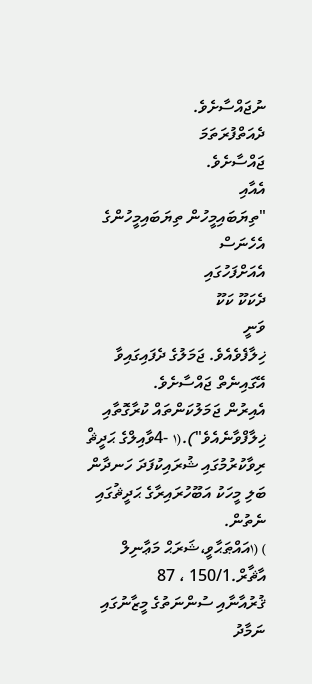ނުޖައްސާށެވެ.
ދެއަތްފުރަތަމަ
ޖައްސާށެވެ.
އެއާއި
"ތިޔަބައިމީހުން ތިޔަބައިމީހުންގެ އެހެނަސް
އެއަށްފަހުގައި
ދެކަކޫ ކަކޫ
ވަނީ
ޚިލާފެވެއެވެ. ޖަމަލުގެ ދެފައިގައިވާ އޭގައިނެތް ޖައްސާށެވެ.
އެއިރުން ޖަމަލުކަންތައް ކުރާގޮތާއި ޚިލާފްވާނެއެވެ").(١  -4ވާއިލްގެ ޙަދީޘް ރިވާކުރުމުގައި ޝުރައިކުފަދަ ހަނދާން ބަލި މީހަކު އަބޫހުރައިރާގެ ޙަދީޘުގައި ނެތުން.
) (١އައްޠަޙާވީ،ޝަރަޙް މަޢާނިލް އާޘާރް.150/1 ، 87
ޤުރުއާނާއި ސުންނަތުގެ މީޒާނުގައި ނަމާދު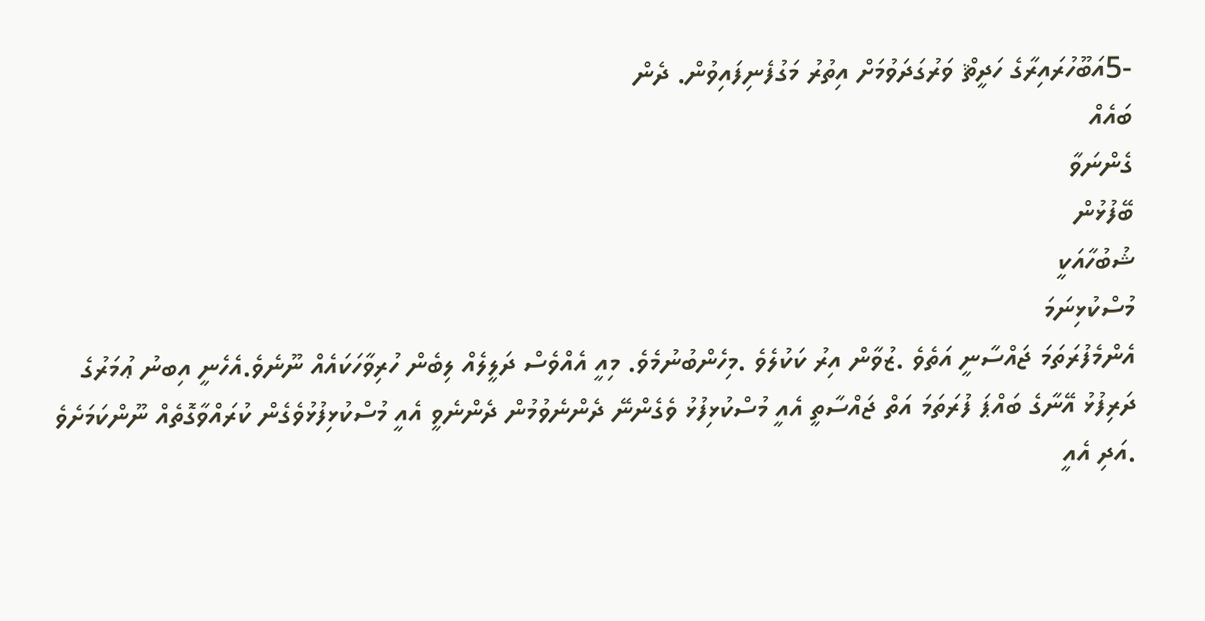-5އަބޫހުރައިރާގެ ހަދީޘް ވަރުގަދަވުމަށް އިތުރު މަގުފެނިފައިވުން. ދެން
ބައެއް
ގެންނަވާ
ބޭފުޅުން
ޝުބުހާއަކީ
މުސްކުޅިނަމަ
އެންމެފުރަތަމަ ޖައްސާނީ އަތެވެ .ޒުވާން އިރު ކަކުލެވެ .މިހެންބުނުމެވެ. މިއީ އެއްވެސް ދަލީލެއް ލިބެން ހުރިވާހަކައެއް ނޫނެވެ.އެހެނީ އިބނު ޢުމަރުގެ ދަރިފުޅު އޭނާގެ ބައްޕަ ފުރަތަމަ އަތް ޖައްސާތީ އެއީ މުސްކުޅިފުޅު ވެގެންނޭ ދެންނެވުމުން ދެންނެވީ އެއީ މުސްކުޅިފުޅުވެގެން ކުރައްވާގޮތެއް ނޫންކަމަށެވެ .އަދި އެއީ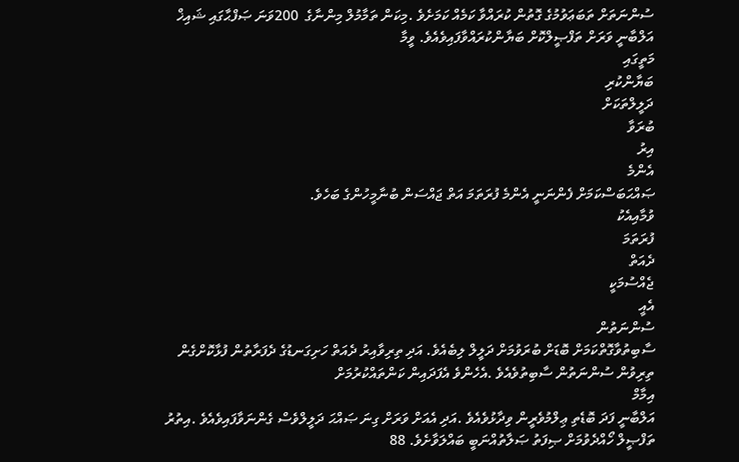ސުންނަތަށް ތަބަޢަވުމުގެ ގޮތުން ކުރައްވާ ކަމެއް ކަމަށެވެ .މިކަން ތަމާމުލް މިންނާގެ  200ވަނަ ޞަފްޙާގައި ޝައިޚް އަލްބާނީ ވަރަށް ތަފްޞީލްކޮށް ބަޔާންކުރައްވާފައިވެއެވެ. ވީމާ
މަތީގައި
ބަޔާންކުރި
ދަލީލްތަކަށް
ބުރަވާ
އިރު
އެންމެ
ޞައްޙަބަސްކަމަށް ފެންނަނީ އެންމެ ފުރަތަމަ އަތް ޖައްސަން ބުނާމީހުންގެ ބަހެވެ.
ވުމާއިއެކު
ފުރަތަމަ
ދެއަތް
ޖެއްސުމަކީ
އެއީ
ސުންނަތުން
ސާބިތުވާގޮތްކަމަށް ބޮޑަށް ބުރަވުމަށް ދަލީލް ލިބެއެވެ. އަދި ތިރިވާއިރު ދެއަތް ހަށިގަނޑުގެ ދެފަރާތުން ފުޅާކޮށްގެން ތިރިވުން ސުންނަތުން ސާބިތުވެއެވެ .އެހެންވެ އެފަދައިން ކަންތައްކުރުމަށް
އިމާމް
އަލްބާނީ ފަދަ ބޮޑެތި ޢިލްމުވެރީން ވިދާޅުވެއެވެ .އަދި އެއަށް ވަރަށް ގިނަ ޞައްޙަ ދަލީލްވެސް ގެންނަވާފައިވެއެވެ .އިތުރު ތަފްޞީލް ހޯއްދެވުމަށް ޞިފަތު ޞަލާތުއްނަބީ ބައްލަވާށެވެ. 88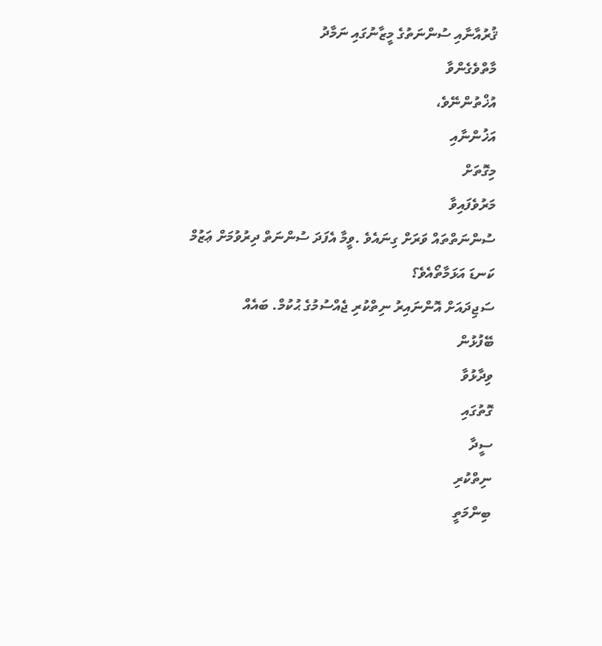ޤުރުއާނާއި ސުންނަތުގެ މީޒާނުގައި ނަމާދު
މާތްވެގެންވާ
އުޚްތުންނޭވެ،
އަޚުންނާއި
މިގޮތަށް
މަރުވެފައިވާ
ސުންނަތްތައް ވަރަށް ގިނައެވެ .ވީމާ އެފަދަ ސުންނަތް ދިރުވުމަށް ޢަޒުމް ކަނޑަ އަޅަމާތޯއެވެ؟
ސަޖިދައަށް އޮންނައިރު ނިތްކުރި ޖެއްސުމުގެ ޙުކުމް. ބައެއް
ބޭފުޅުން
ވިދާޅުވާ
ގޮތުގައި
ސީދާ
ނިތްކުރި
ބިންމަތީ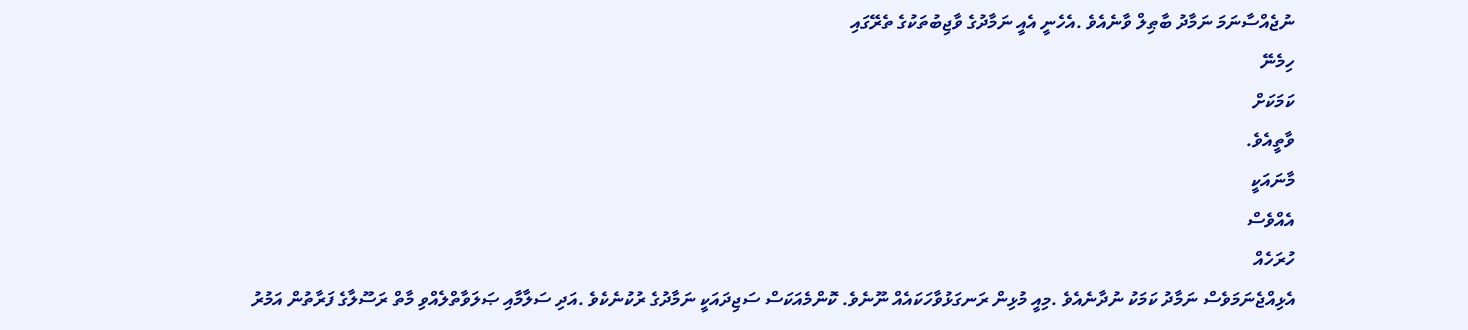ނުޖެއްސާނަމަ ނަމާދު ބާޠިލް ވާނެއެވެ .އެހެނީ އެއީ ނަމާދުގެ ވާޖިބުތަކުގެ ތެރޭގައި
ހިމެނޭ
ކަމަކަށް
ވާތީއެވެ.
މާނައަކީ
އެއްވެސް
ހުރަހެއް
އެޅިއްޖެނަމަވެސް ނަމާދު ކަމަކު ނުދާނެއެވެ .މިއީ މުޅިން ރަނގަޅުވާހަކައެއް ނޫނެވެ. ކޮންމެއަކަސް ސަޖިދައަކީ ނަމާދުގެ ރުކުނެކެވެ .އަދި ސަލާމާއި ޞަލަވާތްލެއްވި މާތް ރަސޫލާގެ ފަރާތުން އަމުރު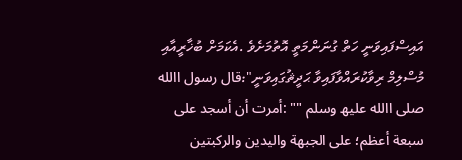އައިސްފައިވަނީ ހަތް ގުނަންމަތީ އޮތުމަށެވެ .އެކަމަށް ބުޚާރީއާއި މުސްލިމް ރިވާކުރައްވާފައިވާ ޙަދީޘުގައިވަނީ":قال رسول االله صلى االله علیھ وسلم "" :أمرت أن أسجد على سبعة أعظم؛ على الجبھة والیدین والركبتین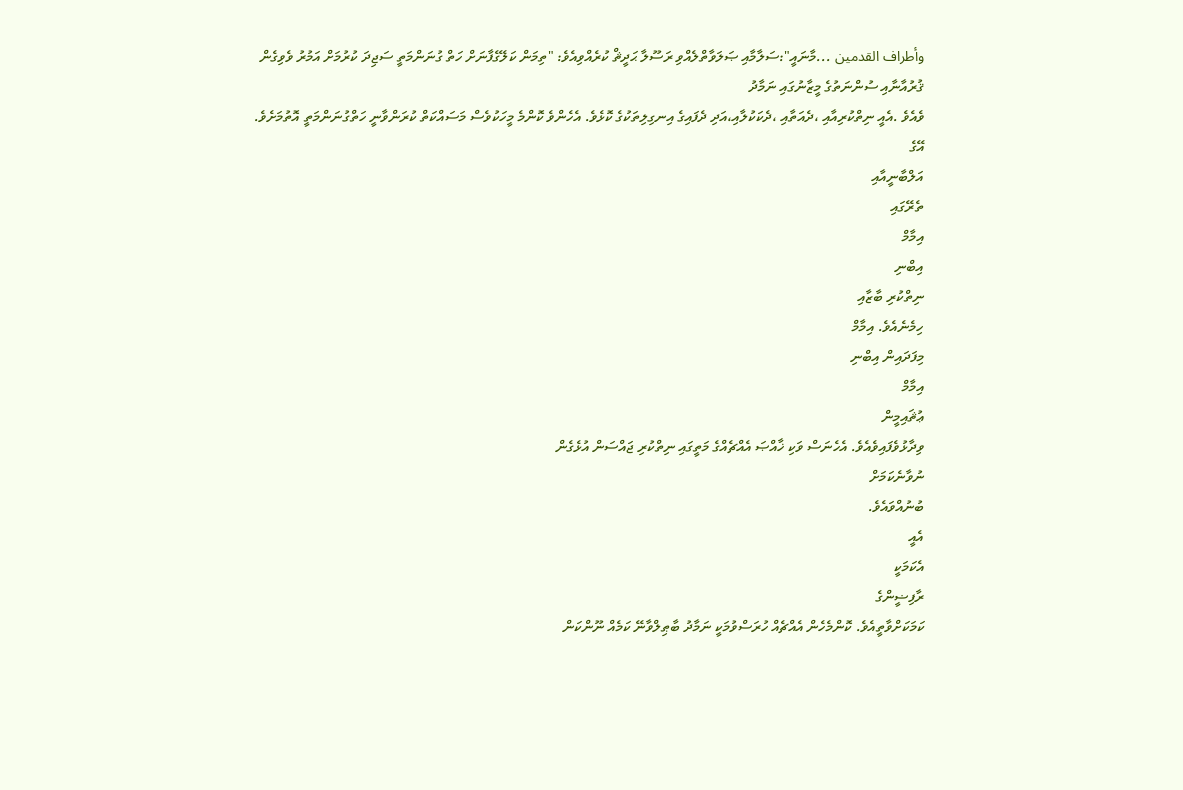وأطراف القدمین ...މާނައީ":ސަލާމާއި ޞަލަވާތްލެއްވި ރަސޫލާ ޙަދީޘް ކުރެއްވިއެވެ: "ތިމަން ކަލޭގެފާނަށް ހަތް ގުނަންމަތީ ސަޖިދަ ކުރުމަށް އަމުރު ވެވިގެން
ޤުރުއާނާއި ސުންނަތުގެ މީޒާނުގައި ނަމާދު
ވެއެވެ .އެއީ ނިތްކުރިއާއި ،ދެއަތާއި ،ދެކަކުލާއި،އަދި ދެފައިގެ އިނގިލިތަކުގެ ކޮޅެވެ. އެހެންވެ ކޮންމެ މީހަކުވެސް މަސައްކަތް ކުރަންވާނީ ހަތްގުނަންމަތީ އޮތުމަށެވެ.
އޭގެ
އަލްބާނީއާއި
ތެރޭގައި
އިމާމް
އިބްނި
ނިތްކުރި ބާޒާއި
ހިމެނެއެވެ. އިމާމް
މިފަދައިން އިބްނި
އިމާމް
ޢުޘައިމީން
ވިދާޅުވެފައިވެއެވެ. އެހެނަސް ވަކި ޚާއްޞަ އެއްޗެއްގެ މަތީގައި ނިތްކުރި ޖައްސަން އުޅެގެން
ނުވާނެކަމަށް
ބުނުއްވައެވެ.
އެއީ
އެކަމަކީ
ރާފިޟީންގެ
ކަމަކަށްވާތީއެވެ. ކޮންމެހެން އެއްޗެއް ހުރަސްވުމަކީ ނަމާދު ބާޠިލްވާނޭ ކަމެއް ނޫންކަން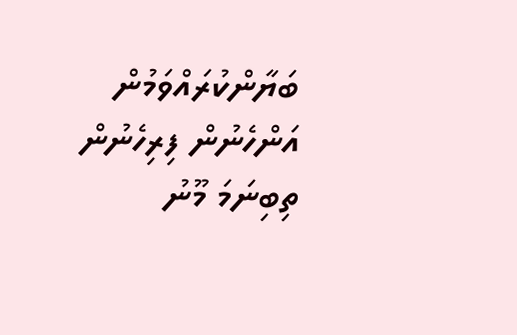ބަޔާންކުރައްވަމުން އަންހެނުން ފިރިހެނުން ތިބިނަމަ މޫނު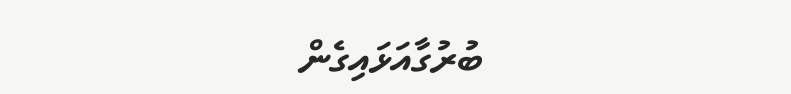ބުރުގާއަޅައިގެން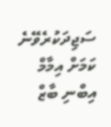ސަޖިދަކުރެވޭނެ ކަމަށް އިމާމް އިބްނި ބާޒް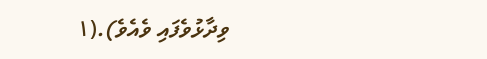ވިދާޅުވެފައި ވެއެވެ).(١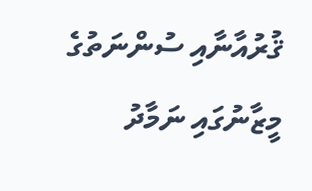ޤުރުއާނާއި ސުންނަތުގެ މީޒާނުގައި ނަމާދު